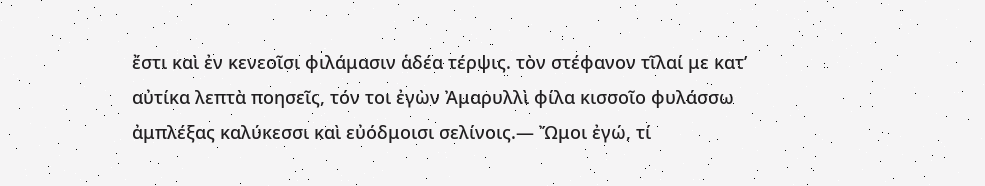ἔστι καὶ ἐν κενεοῖσι φιλάμασιν ἁδέα τέρψις. τὸν στέφανον τῖλαί με κατʼ αὐτίκα λεπτὰ ποησεῖς, τόν τοι ἐγὼν Ἀμαρυλλὶ φίλα κισσοῖο φυλάσσω ἀμπλέξας καλύκεσσι καὶ εὐόδμοισι σελίνοις.— Ὤμοι ἐγώ, τί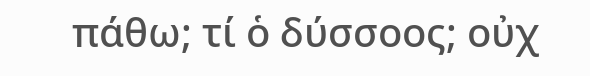πάθω; τί ὁ δύσσοος; οὐχ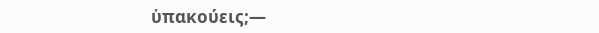ὑπακούεις;—